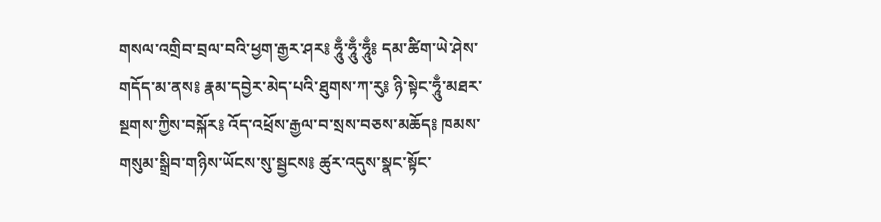གསལ་འགྲིབ་བྲལ་བའི་ཕྱག་རྒྱར་ཤར༔ ཧཱུྃ་ཧཱུྃ་ཧཱུྃ༔ དམ་ཚིག་ཡེ་ཤེས་གདོད་མ་ནས༔ རྣམ་དབྱེར་མེད་པའི་ཐུགས་ཀ་རུ༔ ཉི་སྟེང་ཧཱུྃ་མཐར་སྔགས་ཀྱིས་བསྐོར༔ འོད་འཕྲོས་རྒྱལ་བ་སྲས་བཅས་མཆོད༔ ཁམས་གསུམ་སྒྲིབ་གཉིས་ཡོངས་སུ་སྦྱངས༔ ཚུར་འདུས་སྣང་སྟོང་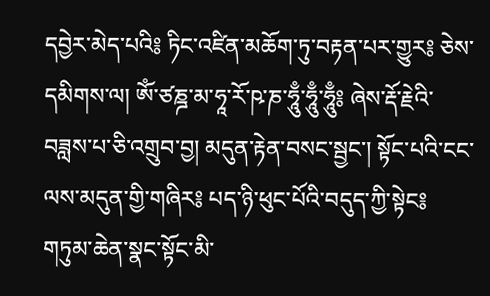དབྱེར་མེད་པའི༔ ཏིང་འཛིན་མཆོག་ཏུ་བརྟན་པར་གྱུར༔ ཅེས་དམིགས་ལ། ཨོཾ་ཙཎྜ་མ་ཧཱ་རོ་ཥ་ཎ་ཧཱུྃ་ཧཱུྃ་ཧཱུྃ༔ ཞེས་རྡོ་རྗེའི་བཟླས་པ་ཅི་འགྲུབ་བྱ། མདུན་རྟེན་བསང་སྦྱང་། སྟོང་པའི་ངང་ལས་མདུན་གྱི་གཞིར༔ པད་ཉི་ཕུང་པོའི་བདུད་ཀྱི་སྟེང༔ གཏུམ་ཆེན་སྣང་སྟོང་མི་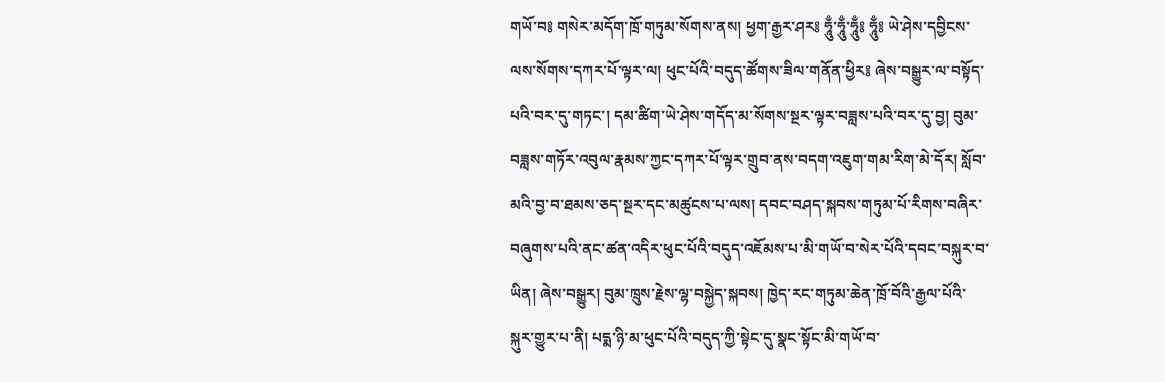གཡོ་བ༔ གསེར་མདོག་ཁྲོ་གཏུམ་སོགས་ནས། ཕྱག་རྒྱར་ཤར༔ ཧཱུྃ་ཧཱུྃ་ཧཱུྃ༔ ཧཱུྃ༔ ཡེ་ཤེས་དབྱིངས་ལས་སོགས་དཀར་པོ་ལྟར་ལ། ཕུང་པོའི་བདུད་ཚོགས་ཟིལ་གནོན་ཕྱིར༔ ཞེས་བསྒྱུར་ལ་བསྟོད་པའི་བར་དུ་གཏང་། དམ་ཚིག་ཡེ་ཤེས་གདོད་མ་སོགས་སྔར་ལྟར་བཟླས་པའི་བར་དུ་བྱ། བུམ་བཟླས་གཏོར་འབུལ་རྣམས་ཀྱང་དཀར་པོ་ལྟར་གྲུབ་ནས་བདག་འཇུག་གམ་རིག་མེ་དོར། སློབ་མའི་བྱ་བ་ཐམས་ཅད་སྔར་དང་མཚུངས་པ་ལས། དབང་བཤད་སྐབས་གཏུམ་པོ་རིགས་བཞིར་བཞུགས་པའི་ནང་ཚན་འདིར་ཕུང་པོའི་བདུད་འཇོམས་པ་མི་གཡོ་བ་སེར་པོའི་དབང་བསྐུར་བ་ཡིན། ཞེས་བསྒྱུར། བུམ་ཁྲུས་རྗེས་ལྷ་བསྐྱེད་སྐབས། ཁྱེད་རང་གཏུམ་ཆེན་ཁྲོ་བོའི་རྒྱལ་པོའི་སྐུར་གྱུར་པ་ནི། པདྨ་ཉི་མ་ཕུང་པོའི་བདུད་ཀྱི་སྟེང་དུ་སྣང་སྟོང་མི་གཡོ་བ་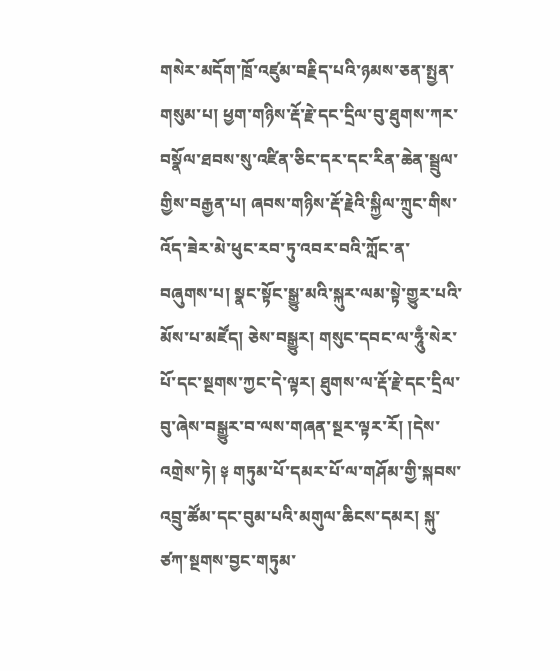གསེར་མདོག་ཁྲོ་འཛུམ་བརྗིད་པའི་ཉམས་ཅན་སྤྱན་གསུམ་པ། ཕྱག་གཉིས་རྡོ་རྗེ་དང་དྲིལ་བུ་ཐུགས་ཀར་བསྣོལ་ཐབས་སུ་འཛིན་ཅིང་དར་དང་རིན་ཆེན་སྦྲུལ་གྱིས་བརྒྱན་པ། ཞབས་གཉིས་རྡོ་རྗེའི་སྐྱིལ་ཀྲུང་གིས་འོད་ཟེར་མེ་ཕུང་རབ་ཏུ་འབར་བའི་ཀློང་ན་བཞུགས་པ། སྣང་སྟོང་སྒྱུ་མའི་སྐུར་ལམ་སྟེ་གྱུར་པའི་མོས་པ་མཛོད། ཅེས་བསྒྱུར། གསུང་དབང་ལ་ཧཱུྃ་སེར་པོ་དང་སྔགས་ཀྱང་དེ་ལྟར། ཐུགས་ལ་རྡོ་རྗེ་དང་དྲིལ་བུ་ཞེས་བསྒྱུར་བ་ལས་གཞན་སྔར་ལྟར་རོ། །དེས་འགྲེས་ཏེ། ༈ གཏུམ་པོ་དམར་པོ་ལ་གཤོམ་གྱི་སྐབས་འབྲུ་ཚོམ་དང་བུམ་པའི་མགུལ་ཆིངས་དམར། སྐུ་ཙཀ་སྔགས་བྱང་གཏུམ་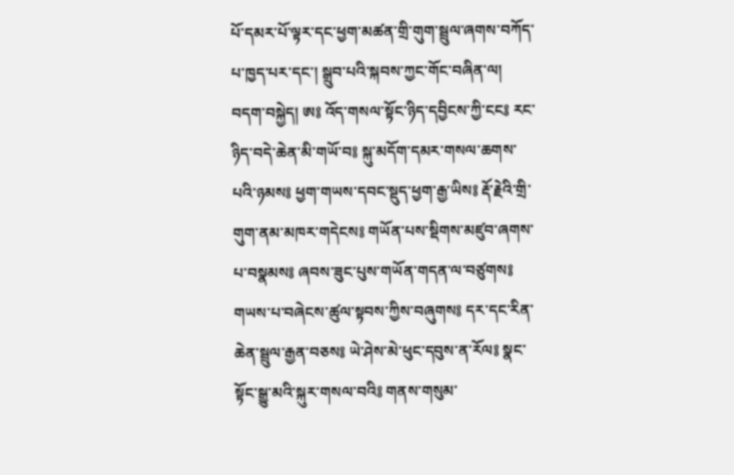པོ་དམར་པོ་ལྟར་དང་ཕྱག་མཚན་གྲི་གུག་སྦྲུལ་ཞགས་བཀོད་པ་ཁྱད་པར་དང་། སྒྲུབ་པའི་སྐབས་ཀྱང་གོང་བཞིན་ལ། བདག་བསྐྱེད། ཨ༔ འོད་གསལ་སྟོང་ཉིད་དབྱིངས་ཀྱི་ངང༔ རང་ཉིད་བདེ་ཆེན་མི་གཡོ་བ༔ སྐུ་མདོག་དམར་གསལ་ཆགས་པའི་ཉམས༔ ཕྱག་གཡས་དབང་སྡུད་ཕྱག་རྒྱ་ཡིས༔ རྡོ་རྗེའི་གྲི་གུག་ནམ་མཁར་གདེངས༔ གཡོན་པས་སྡིགས་མཛུབ་ཞགས་པ་བསྣམས༔ ཞབས་ཟུང་པུས་གཡོན་གདན་ལ་བཙུགས༔ གཡས་པ་བཞེངས་ཚུལ་སྟབས་ཀྱིས་བཞུགས༔ དར་དང་རིན་ཆེན་སྦྲུལ་རྒྱན་བཅས༔ ཡེ་ཤེས་མེ་ཕུང་དབུས་ན་རོལ༔ སྣང་སྟོང་སྒྱུ་མའི་སྐུར་གསལ་བའི༔ གནས་གསུམ་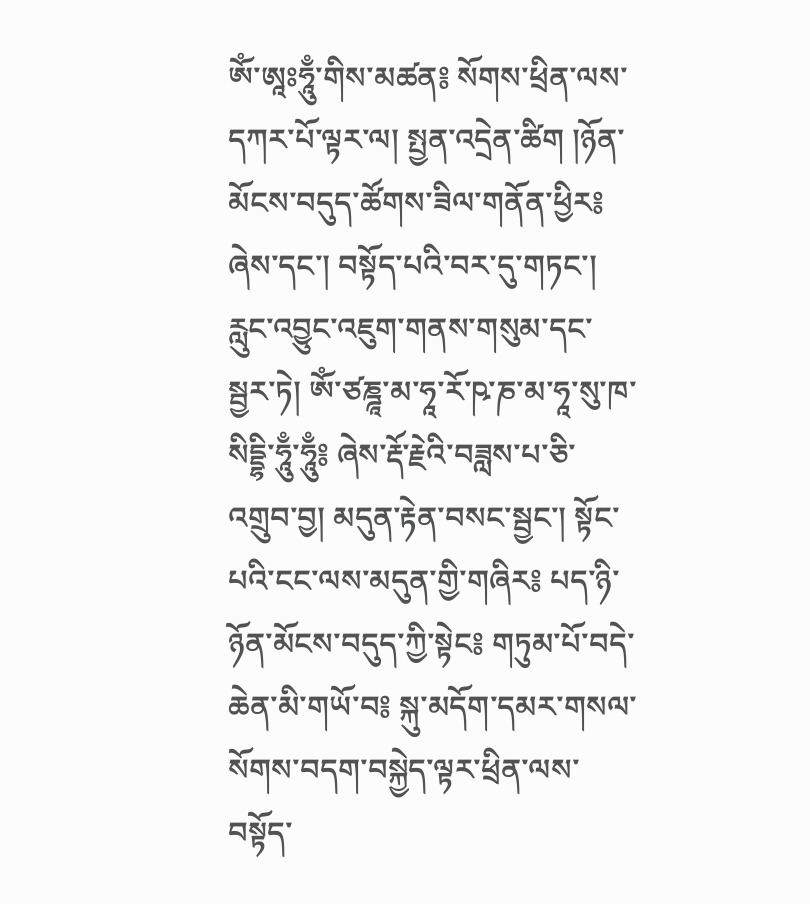ཨོཾ་ཨཱཿཧཱུྃ་གིས་མཚན༔ སོགས་ཕྲིན་ལས་དཀར་པོ་ལྟར་ལ། སྤྱན་འདྲེན་ཚིག །ཉོན་མོངས་བདུད་ཚོགས་ཟིལ་གནོན་ཕྱིར༔ ཞེས་དང་། བསྟོད་པའི་བར་དུ་གཏང་། རླུང་འབྱུང་འཇུག་གནས་གསུམ་དང་སྦྱར་ཏེ། ཨོཾ་ཙཎྜཱ་མ་ཧཱ་རོ་ཥ་ཎ་མ་ཧཱ་སུ་ཁ་སིདྡྷི་ཧཱུྃ་ཧཱུྃ༔ ཞེས་རྡོ་རྗེའི་བཟླས་པ་ཅི་འགྲུབ་བྱ། མདུན་རྟེན་བསང་སྦྱང་། སྟོང་པའི་ངང་ལས་མདུན་གྱི་གཞིར༔ པད་ཉི་ཉོན་མོངས་བདུད་ཀྱི་སྟེང༔ གཏུམ་པོ་བདེ་ཆེན་མི་གཡོ་བ༔ སྐུ་མདོག་དམར་གསལ་སོགས་བདག་བསྐྱེད་ལྟར་ཕྲིན་ལས་བསྟོད་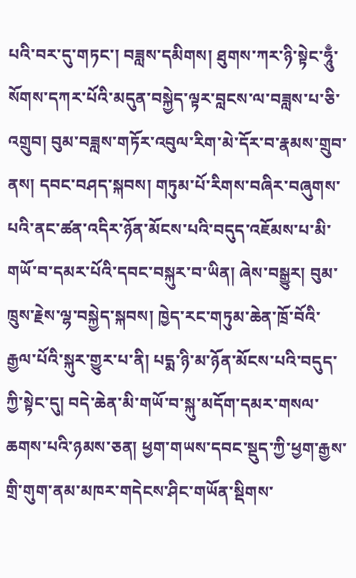པའི་བར་དུ་གཏང་། བཟླས་དམིགས། ཐུགས་ཀར་ཉི་སྟེང་ཧཱུྃ་སོགས་དཀར་པོའི་མདུན་བསྐྱེད་ལྟར་བླངས་ལ་བཟླས་པ་ཅི་འགྲུབ། བུམ་བཟླས་གཏོར་འབུལ་རིག་མེ་དོར་བ་རྣམས་གྲུབ་ནས། དབང་བཤད་སྐབས། གཏུམ་པོ་རིགས་བཞིར་བཞུགས་པའི་ནང་ཚན་འདིར་ཉོན་མོངས་པའི་བདུད་འཇོམས་པ་མི་གཡོ་བ་དམར་པོའི་དབང་བསྐུར་བ་ཡིན། ཞེས་བསྒྱུར། བུམ་ཁྲུས་རྗེས་ལྷ་བསྐྱེད་སྐབས། ཁྱེད་རང་གཏུམ་ཆེན་ཁྲོ་བོའི་རྒྱལ་པོའི་སྐུར་གྱུར་པ་ནི། པདྨ་ཉི་མ་ཉོན་མོངས་པའི་བདུད་ཀྱི་སྟེང་དུ། བདེ་ཆེན་མི་གཡོ་བ་སྐུ་མདོག་དམར་གསལ་ཆགས་པའི་ཉམས་ཅན། ཕྱག་གཡས་དབང་སྡུད་ཀྱི་ཕྱག་རྒྱས་གྲི་གུག་ནམ་མཁར་གདེངས་ཤིང་གཡོན་སྡིགས་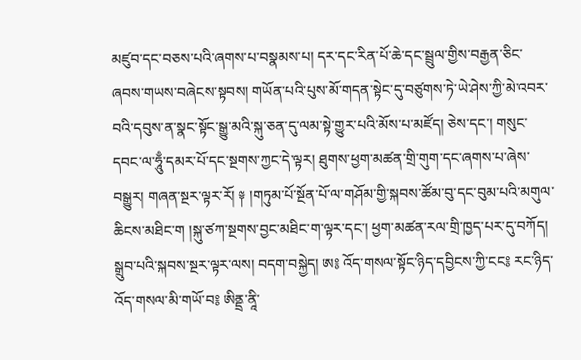མཛུབ་དང་བཅས་པའི་ཞགས་པ་བསྣམས་པ། དར་དང་རིན་པོ་ཆེ་དང་སྦྲུལ་གྱིས་བརྒྱན་ཅིང་ཞབས་གཡས་བཞེངས་སྟབས། གཡོན་པའི་པུས་མོ་གདན་སྟེང་དུ་བཙུགས་ཏེ་ཡེ་ཤེས་ཀྱི་མེ་འབར་བའི་དབུས་ན་སྣང་སྟོང་སྒྱུ་མའི་སྐུ་ཅན་དུ་ལམ་སྟེ་གྱུར་པའི་མོས་པ་མཛོད། ཅེས་དང་། གསུང་དབང་ལ་ཧཱུྃ་དམར་པོ་དང་སྔགས་ཀྱང་དེ་ལྟར། ཐུགས་ཕྱག་མཚན་གྲི་གུག་དང་ཞགས་པ་ཞེས་བསྒྱུར། གཞན་སྔར་ལྟར་རོ། ༈ །གཏུམ་པོ་སྔོན་པོ་ལ་གཤོམ་གྱི་སྐབས་ཚོམ་བུ་དང་བུམ་པའི་མགུལ་ཆིངས་མཐིང་ག །སྐུ་ཙཀ་སྔགས་བྱང་མཐིང་ག་ལྟར་དང་། ཕྱག་མཚན་རལ་གྲི་ཁྱད་པར་དུ་བཀོད། སྒྲུབ་པའི་སྐབས་སྔར་ལྟར་ལས། བདག་བསྐྱེད། ཨ༔ འོད་གསལ་སྟོང་ཉིད་དབྱིངས་ཀྱི་ངང༔ རང་ཉིད་འོད་གསལ་མི་གཡོ་བ༔ ཨིནྡྲ་ནཱི་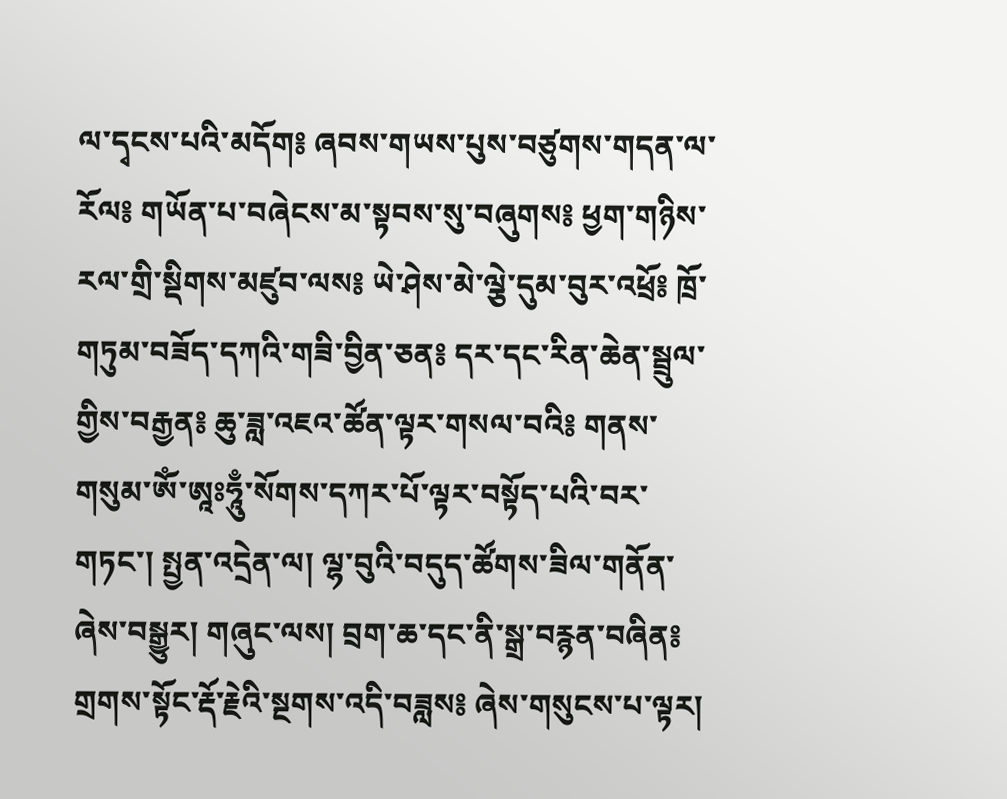ལ་དྭངས་པའི་མདོག༔ ཞབས་གཡས་པུས་བཙུགས་གདན་ལ་རོལ༔ གཡོན་པ་བཞེངས་མ་སྟབས་སུ་བཞུགས༔ ཕྱག་གཉིས་རལ་གྲི་སྡིགས་མཛུབ་ལས༔ ཡེ་ཤེས་མེ་ལྕེ་དུམ་བུར་འཕྲོ༔ ཁྲོ་གཏུམ་བཟོད་དཀའི་གཟི་བྱིན་ཅན༔ དར་དང་རིན་ཆེན་སྦྲུལ་གྱིས་བརྒྱན༔ ཆུ་ཟླ་འཇའ་ཚོན་ལྟར་གསལ་བའི༔ གནས་གསུམ་ཨོཾ་ཨཱཿཧཱུྃ་སོགས་དཀར་པོ་ལྟར་བསྟོད་པའི་བར་གཏང་། སྤྱན་འདྲེན་ལ། ལྷ་བུའི་བདུད་ཚོགས་ཟིལ་གནོན་ཞེས་བསྒྱུར། གཞུང་ལས། བྲག་ཆ་དང་ནི་སྒྲ་བརྙན་བཞིན༔ གྲགས་སྟོང་རྡོ་རྗེའི་སྔགས་འདི་བཟླས༔ ཞེས་གསུངས་པ་ལྟར།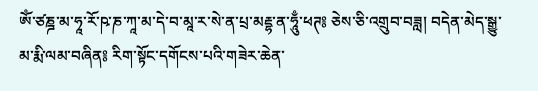ཨོཾ་ཙཎྜ་མ་ཧཱ་རོ་ཥ་ཎ་ཀཱ་མ་དེ་བ་མཱ་ར་སེ་ན་པྲ་མརྡྷ་ན་ཧཱུྃ་ཕཊ༔ ཅེས་ཅི་འགྲུབ་བཟླ། བདེན་མེད་སྒྱུ་མ་རྨི་ལམ་བཞིན༔ རིག་སྟོང་དགོངས་པའི་གཟེར་ཆེན་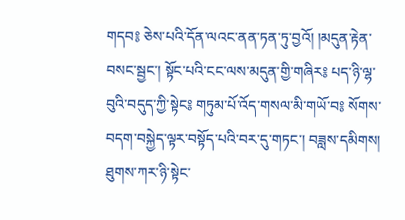གདབ༔ ཅེས་པའི་དོན་ལའང་ནན་ཏན་ཏུ་བྱའོ། །མདུན་རྟེན་བསང་སྦྱང་། སྟོང་པའི་ངང་ལས་མདུན་གྱི་གཞིར༔ པད་ཉི་ལྷ་བུའི་བདུད་ཀྱི་སྟེང༔ གཏུམ་པོ་འོད་གསལ་མི་གཡོ་བ༔ སོགས་བདག་བསྐྱེད་ལྟར་བསྟོད་པའི་བར་དུ་གཏང་། བཟླས་དམིགས། ཐུགས་ཀར་ཉི་སྟེང་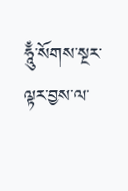ཧཱུྃ་སོགས་སྔར་ལྟར་བྱས་ལ་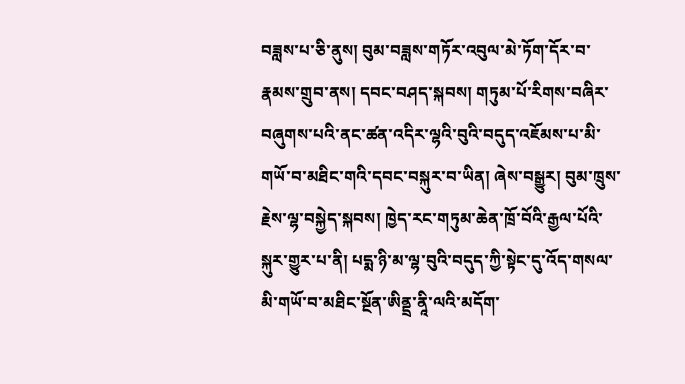བཟླས་པ་ཅི་ནུས། བུམ་བཟླས་གཏོར་འབུལ་མེ་ཏོག་དོར་བ་རྣམས་གྲུབ་ནས། དབང་བཤད་སྐབས། གཏུམ་པོ་རིགས་བཞིར་བཞུགས་པའི་ནང་ཚན་འདིར་ལྷའི་བུའི་བདུད་འཇོམས་པ་མི་གཡོ་བ་མཐིང་གའི་དབང་བསྐུར་བ་ཡིན། ཞེས་བསྒྱུར། བུམ་ཁྲུས་རྗེས་ལྷ་བསྐྱེད་སྐབས། ཁྱེད་རང་གཏུམ་ཆེན་ཁྲོ་བོའི་རྒྱལ་པོའི་སྐུར་གྱུར་པ་ནི། པདྨ་ཉི་མ་ལྷ་བུའི་བདུད་ཀྱི་སྟེང་དུ་འོད་གསལ་མི་གཡོ་བ་མཐིང་སྔོན་ཨིནྡྲ་ནཱི་ལའི་མདོག་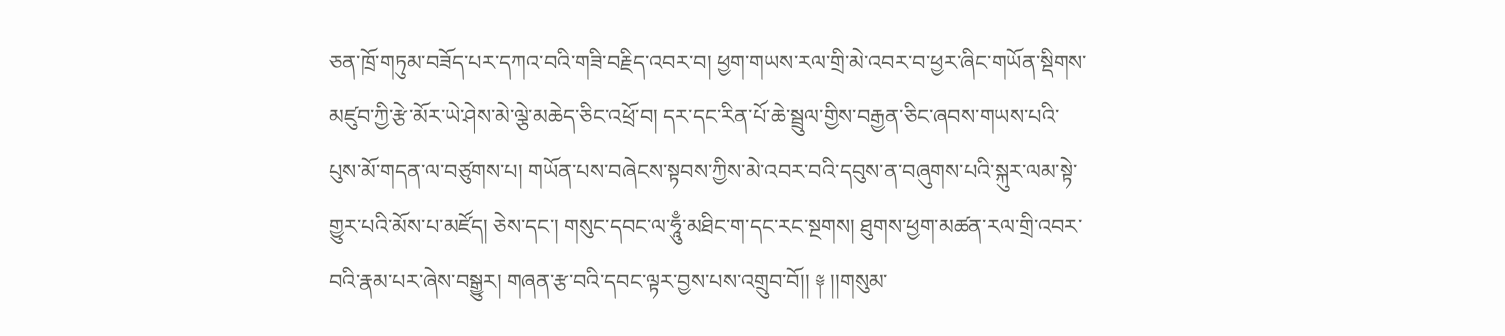ཅན་ཁྲོ་གཏུམ་བཟོད་པར་དཀའ་བའི་གཟི་བརྗིད་འབར་བ། ཕྱག་གཡས་རལ་གྲི་མེ་འབར་བ་ཕྱར་ཞིང་གཡོན་སྡིགས་མཛུབ་ཀྱི་རྩེ་མོར་ཡེ་ཤེས་མེ་ལྕེ་མཆེད་ཅིང་འཕྲོ་བ། དར་དང་རིན་པོ་ཆེ་སྦྲུལ་གྱིས་བརྒྱན་ཅིང་ཞབས་གཡས་པའི་པུས་མོ་གདན་ལ་བཙུགས་པ། གཡོན་པས་བཞེངས་སྟབས་ཀྱིས་མེ་འབར་བའི་དབུས་ན་བཞུགས་པའི་སྐུར་ལམ་སྟེ་གྱུར་པའི་མོས་པ་མཛོད། ཅེས་དང་། གསུང་དབང་ལ་ཧཱུྃ་མཐིང་ག་དང་རང་སྔགས། ཐུགས་ཕྱག་མཚན་རལ་གྲི་འབར་བའི་རྣམ་པར་ཞེས་བསྒྱུར། གཞན་རྩ་བའི་དབང་ལྟར་བྱས་པས་འགྲུབ་བོ།། ༈ །།གསུམ་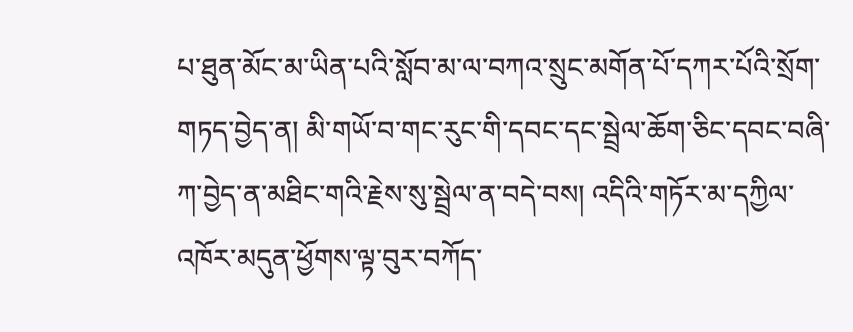པ་ཐུན་མོང་མ་ཡིན་པའི་སློབ་མ་ལ་བཀའ་སྲུང་མགོན་པོ་དཀར་པོའི་སྲོག་གཏད་བྱེད་ན། མི་གཡོ་བ་གང་རུང་གི་དབང་དང་སྦྲེལ་ཆོག་ཅིང་དབང་བཞི་ཀ་བྱེད་ན་མཐིང་གའི་རྗེས་སུ་སྦྲེལ་ན་བདེ་བས། འདིའི་གཏོར་མ་དཀྱིལ་འཁོར་མདུན་ཕྱོགས་ལྟ་བུར་བཀོད་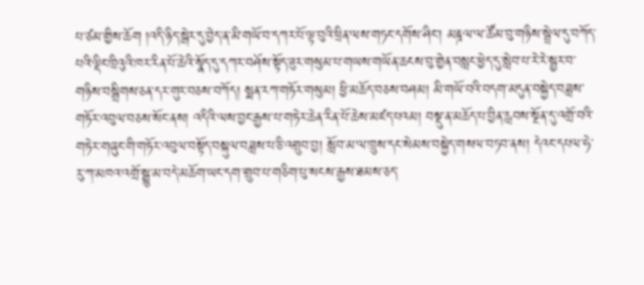པ་ཙམ་གྱིས་ཆོག །འདི་ཉིད་སྒེར་དུ་བྱེད་ན་མི་གཡོ་བ་དཀར་པོ་ལྟ་བུའི་ཕྲིན་ལས་གཏང་དགོས་ཤིང་། མཎྜལ་ལ་ཚོམ་བུ་གཉིས་སྦྲེལ་དུ་བཀོད་པའི་ལྡིང་ཁྲིའུའི་ཁར་རིན་པོ་ཆེའི་སྣོད་དུ་དཀར་བཤོས་སྟོད་ཟུར་གསུམ་པ་གཡས་གཡོན་ཆངས་བུ་གྱེན་བསླང་ཕྱེད་དུ་སླེབ་པ་རེ་རེ་སྦྱར་བ་གཉིས་བསྒྲིགས་ཅན་དར་གུར་བཅས་བཀོད། སྨན་རཀ་གཏོར་གསུམ། ཕྱི་མཆོད་བཅས་བཤམ། མི་གཡོ་བའི་བདག་མདུན་བསྐྱེད་བཟླས་གཏོར་འབུལ་བཅས་སོང་ནས། འདིའི་ལས་བྱང་རྒྱས་པ་གཏེར་ཆེན་རིན་པོ་ཆེས་མཛད་པའམ། བསྡུ་ན་མཆོད་པ་བྱིན་རླབས་སྔོན་དུ་འགྲོ་བའི་གཏེར་གཞུང་གི་གཏོར་འབུལ་བསྟོད་བསྐུལ་བཟླས་པ་ཅི་འགྲུབ་བྱ། སློབ་མ་ལ་ཁྲུས་དང་སེམས་བསྐྱེད་གསལ་བཏབ་ནས། དེའང་དཔལ་ཧེ་རུ་ཀ་མཁའ་འགྲོ་སྒྱུ་མ་བདེ་མཆོག་ཡང་དག་གྲུབ་པ་གཅིག་པུ་སངས་རྒྱས་ཐམས་ཅད་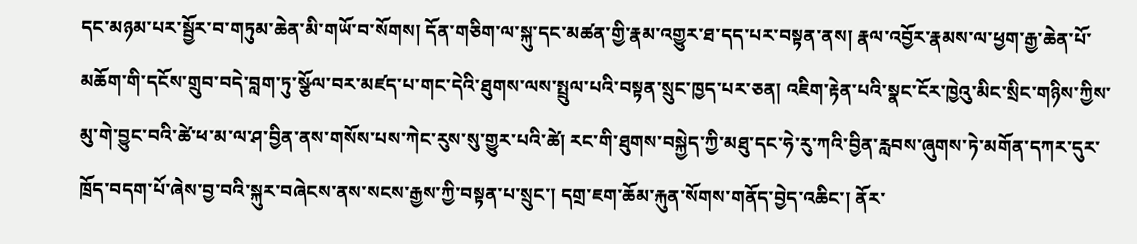དང་མཉམ་པར་སྦྱོར་བ་གཏུམ་ཆེན་མི་གཡོ་བ་སོགས། དོན་གཅིག་ལ་སྐུ་དང་མཚན་གྱི་རྣམ་འགྱུར་ཐ་དད་པར་བསྟན་ནས། རྣལ་འབྱོར་རྣམས་ལ་ཕྱག་རྒྱ་ཆེན་པོ་མཆོག་གི་དངོས་གྲུབ་བདེ་བླག་ཏུ་སྩོལ་བར་མཛད་པ་གང་དེའི་ཐུགས་ལས་སྤྲུལ་པའི་བསྟན་སྲུང་ཁྱད་པར་ཅན། འཇིག་རྟེན་པའི་སྣང་ངོར་ཁྱེའུ་མིང་སྲིང་གཉིས་ཀྱིས་མུ་གེ་བྱུང་བའི་ཚེ་ཕ་མ་ལ་ཤ་བྱིན་ནས་གསོས་པས་ཀེང་རུས་སུ་གྱུར་པའི་ཚེ། རང་གི་ཐུགས་བསྐྱེད་ཀྱི་མཐུ་དང་ཧེ་རུ་ཀའི་བྱིན་རླབས་ཞུགས་ཏེ་མགོན་དཀར་དུར་ཁྲོད་བདག་པོ་ཞེས་བྱ་བའི་སྐུར་བཞེངས་ནས་སངས་རྒྱས་ཀྱི་བསྟན་པ་སྲུང་། དགྲ་ཇག་ཆོམ་རྐུན་སོགས་གནོད་བྱེད་འཆིང་། ནོར་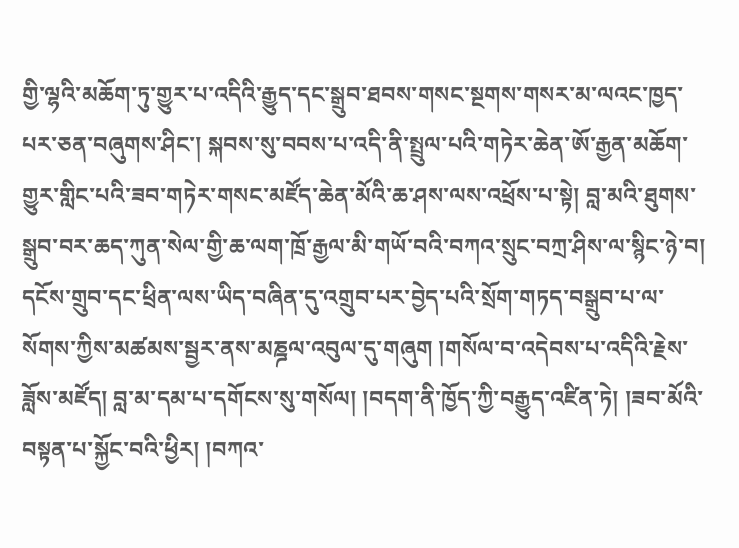གྱི་ལྷའི་མཆོག་ཏུ་གྱུར་པ་འདིའི་རྒྱུད་དང་སྒྲུབ་ཐབས་གསང་སྔགས་གསར་མ་ལའང་ཁྱད་པར་ཅན་བཞུགས་ཤིང་། སྐབས་སུ་བབས་པ་འདི་ནི་སྤྲུལ་པའི་གཏེར་ཆེན་ཨོ་རྒྱན་མཆོག་གྱུར་གླིང་པའི་ཟབ་གཏེར་གསང་མཛོད་ཆེན་མོའི་ཆ་ཤས་ལས་འཕྲོས་པ་སྟེ། བླ་མའི་ཐུགས་སྒྲུབ་བར་ཆད་ཀུན་སེལ་གྱི་ཆ་ལག་ཁྲོ་རྒྱལ་མི་གཡོ་བའི་བཀའ་སྲུང་བཀྲ་ཤིས་ལ་སྙིང་ཉེ་བ། དངོས་གྲུབ་དང་ཕྲིན་ལས་ཡིད་བཞིན་དུ་འགྲུབ་པར་བྱེད་པའི་སྲོག་གཏད་བསྒྲུབ་པ་ལ་སོགས་ཀྱིས་མཚམས་སྦྱར་ནས་མཎྜལ་འབུལ་དུ་གཞུག །གསོལ་བ་འདེབས་པ་འདིའི་རྗེས་ཟློས་མཛོད། བླ་མ་དམ་པ་དགོངས་སུ་གསོལ། །བདག་ནི་ཁྱོད་ཀྱི་བརྒྱུད་འཛིན་ཏེ། །ཟབ་མོའི་བསྟན་པ་སྐྱོང་བའི་ཕྱིར། །བཀའ་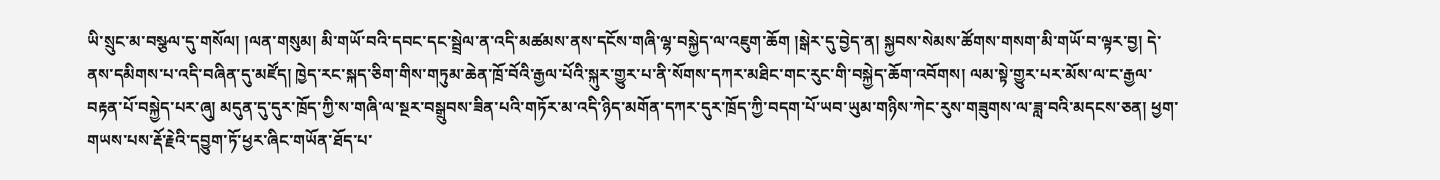ཡི་སྲུང་མ་བསྩལ་དུ་གསོལ། །ལན་གསུམ། མི་གཡོ་བའི་དབང་དང་སྦྲེལ་ན་འདི་མཚམས་ནས་དངོས་གཞི་ལྷ་བསྐྱེད་ལ་འཇུག་ཆོག །སྒེར་དུ་བྱེད་ན། སྐྱབས་སེམས་ཚོགས་གསག་མི་གཡོ་བ་ལྟར་བྱ། དེ་ནས་དམིགས་པ་འདི་བཞིན་དུ་མཛོད། ཁྱེད་རང་སྐད་ཅིག་གིས་གཏུམ་ཆེན་ཁྲོ་བོའི་རྒྱལ་པོའི་སྐུར་གྱུར་པ་ནི་སོགས་དཀར་མཐིང་གང་རུང་གི་བསྐྱེད་ཆོག་འབོགས། ལམ་སྟེ་གྱུར་པར་མོས་ལ་ང་རྒྱལ་བརྟན་པོ་བསྐྱེད་པར་ཞུ། མདུན་དུ་དུར་ཁྲོད་ཀྱི་ས་གཞི་ལ་སྔར་བསྒྲུབས་ཟིན་པའི་གཏོར་མ་འདི་ཉིད་མགོན་དཀར་དུར་ཁྲོད་ཀྱི་བདག་པོ་ཡབ་ཡུམ་གཉིས་ཀེང་རུས་གཟུགས་ལ་ཟླ་བའི་མདངས་ཅན། ཕྱག་གཡས་པས་རྡོ་རྗེའི་དབྱུག་ཏོ་ཕྱར་ཞིང་གཡོན་ཐོད་པ་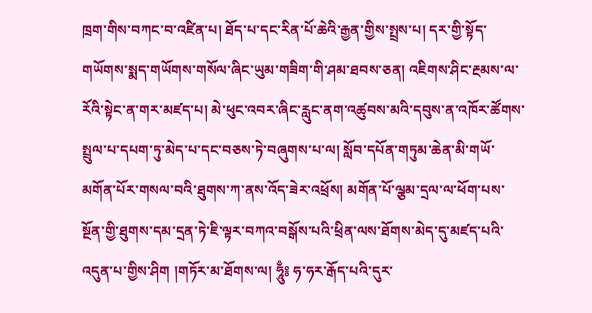ཁྲག་གིས་བཀང་བ་འཛིན་པ། ཐོད་པ་དང་རིན་པོ་ཆེའི་རྒྱན་གྱིས་སྤྲས་པ། དར་གྱི་སྟོད་གཡོགས་སྨད་གཡོགས་གསོལ་ཞིང་ཡུམ་གཟིག་གི་ཤམ་ཐབས་ཅན། འཇིགས་ཤིང་རྔམས་ལ་རོའི་སྟེང་ན་གར་མཛད་པ། མེ་ཕུང་འབར་ཞིང་རླུང་ནག་འཚུབས་མའི་དབུས་ན་འཁོར་ཚོགས་སྤྲུལ་པ་དཔག་ཏུ་མེད་པ་དང་བཅས་ཏེ་བཞུགས་པ་ལ། སློབ་དཔོན་གཏུམ་ཆེན་མི་གཡོ་མགོན་པོར་གསལ་བའི་ཐུགས་ཀ་ནས་འོད་ཟེར་འཕྲོས། མགོན་པོ་ལྕམ་དྲལ་ལ་ཕོག་པས་སྔོན་གྱི་ཐུགས་དམ་དྲན་ཏེ་ཇི་ལྟར་བཀའ་བསྒོས་པའི་ཕྲིན་ལས་ཐོགས་མེད་དུ་མཛད་པའི་འདུན་པ་གྱིས་ཤིག །གཏོར་མ་ཐོགས་ལ། ཧཱུྃ༔ ཧ་ཧར་རྒོད་པའི་དུར་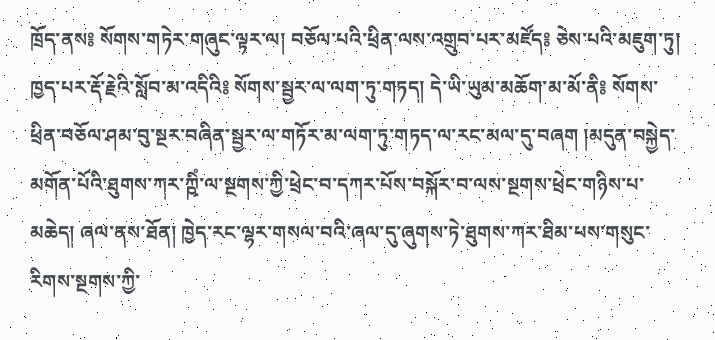ཁྲོད་ནས༔ སོགས་གཏེར་གཞུང་ལྟར་ལ། བཅོལ་པའི་ཕྲིན་ལས་འགྲུབ་པར་མཛོད༔ ཅེས་པའི་མཇུག་ཏུ། ཁྱད་པར་རྡོ་རྗེའི་སློབ་མ་འདིའི༔ སོགས་སྦྱར་ལ་ལག་ཏུ་གཏད། དེ་ཡི་ཡུམ་མཆོག་མ་མོ་ནི༔ སོགས་ཕྲིན་བཅོལ་ཤམ་བུ་སྔར་བཞིན་སྦྱར་ལ་གཏོར་མ་ལག་ཏུ་གཏད་ལ་རང་མལ་དུ་བཞག །མདུན་བསྐྱེད་མགོན་པོའི་ཐུགས་ཀར་ཀྵིཾ་ལ་སྔགས་ཀྱི་ཕྲེང་བ་དཀར་པོས་བསྐོར་བ་ལས་སྔགས་ཕྲེང་གཉིས་པ་མཆེད། ཞལ་ནས་ཐོན། ཁྱེད་རང་ལྷར་གསལ་བའི་ཞལ་དུ་ཞུགས་ཏེ་ཐུགས་ཀར་ཐིམ་པས་གསུང་རིགས་སྔགས་ཀྱི་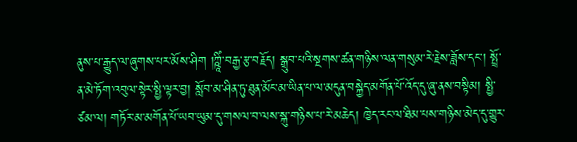ནུས་པ་རྒྱུད་ལ་ཞུགས་པར་མོས་ཤིག །ཀྵཱིཾ་བརྒྱ་རྩ་བརྗོད། སྒྲུབ་པའི་སྔགས་ཚན་གཉིས་ལན་གསུམ་རེ་རྗེས་ཟློས་དང་། སྤྲོ་ན་མེ་ཏོག་འབུལ་སྟེར་སྤྱི་ལྟར་བྱ། སློབ་མ་ཤིན་ཏུ་ཐུན་མོང་མ་ཡིན་པ་ལ་མདུན་བསྐྱེད་མགོན་པོ་འོད་དུ་ཞུ་ནས་བསྟིམ། སྤྱི་ཙམ་ལ། གཏོར་མ་མགོན་པོ་ཡབ་ཡུམ་དུ་གསལ་བ་ལས་སྐུ་གཉིས་པ་རེ་མཆེད། ཁྱེད་རང་ལ་ཐིམ་པས་གཉིས་མེད་དུ་གྱུར་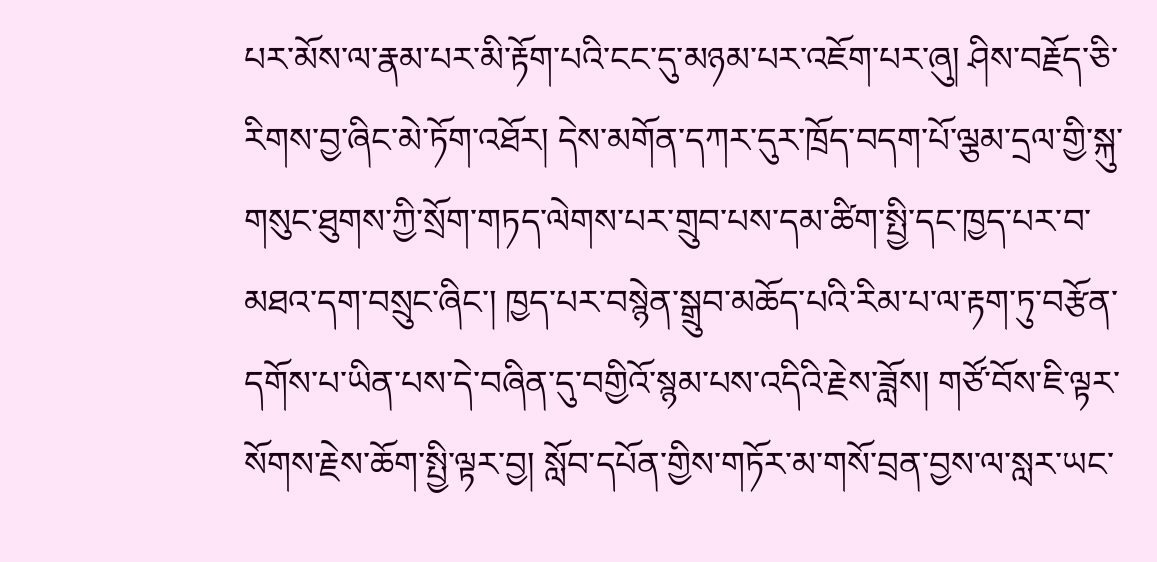པར་མོས་ལ་རྣམ་པར་མི་རྟོག་པའི་ངང་དུ་མཉམ་པར་འཇོག་པར་ཞུ། ཤིས་བརྗོད་ཅི་རིགས་བྱ་ཞིང་མེ་ཏོག་འཐོར། དེས་མགོན་དཀར་དུར་ཁྲོད་བདག་པོ་ལྕམ་དྲལ་གྱི་སྐུ་གསུང་ཐུགས་ཀྱི་སྲོག་གཏད་ལེགས་པར་གྲུབ་པས་དམ་ཚིག་སྤྱི་དང་ཁྱད་པར་བ་མཐའ་དག་བསྲུང་ཞིང་། ཁྱད་པར་བསྙེན་སྒྲུབ་མཆོད་པའི་རིམ་པ་ལ་རྟག་ཏུ་བརྩོན་དགོས་པ་ཡིན་པས་དེ་བཞིན་དུ་བགྱིའོ་སྙམ་པས་འདིའི་རྗེས་ཟློས། གཙོ་བོས་ཇི་ལྟར་སོགས་རྗེས་ཆོག་སྤྱི་ལྟར་བྱ། སློབ་དཔོན་གྱིས་གཏོར་མ་གསོ་བྲན་བྱས་ལ་སླར་ཡང་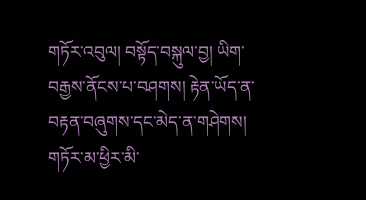གཏོར་འབུལ། བསྟོད་བསྐུལ་བྱ། ཡིག་བརྒྱས་ནོངས་པ་བཤགས། རྟེན་ཡོད་ན་བརྟན་བཞུགས་དང་མེད་ན་གཤེགས། གཏོར་མ་ཕྱིར་མི་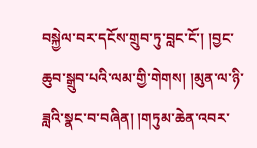བསྐྱེལ་བར་དངོས་གྲུབ་ཏུ་བླང་ངོ་། །བྱང་ཆུབ་སྒྲུབ་པའི་ལམ་གྱི་གེགས། །མུན་ལ་ཉི་ཟླའི་སྣང་བ་བཞིན། །གཏུམ་ཆེན་འབར་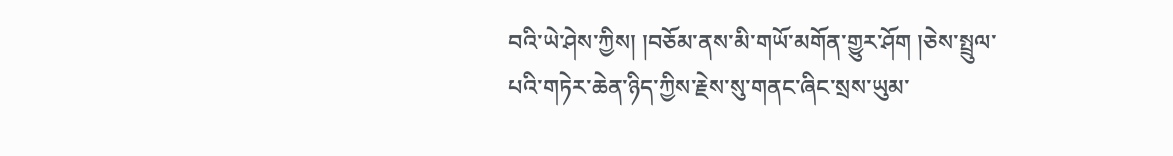བའི་ཡེ་ཤེས་ཀྱིས། །བཅོམ་ནས་མི་གཡོ་མགོན་གྱུར་ཤོག །ཅེས་སྤྲུལ་པའི་གཏེར་ཆེན་ཉིད་ཀྱིས་རྗེས་སུ་གནང་ཞིང་སྲས་ཡུམ་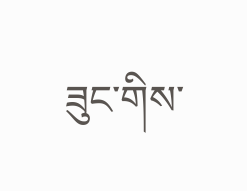ཟུང་གིས་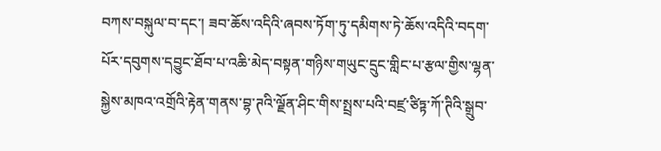བཀས་བསྐུལ་བ་དང་། ཟབ་ཆོས་འདིའི་ཞབས་ཏོག་ཏུ་དམིགས་ཏེ་ཆོས་འདིའི་བདག་པོར་དབུགས་དབྱུང་ཐོབ་པ་འཆི་མེད་བསྟན་གཉིས་གཡུང་དྲུང་གླིང་པ་རྩལ་གྱིས་ལྷན་སྐྱེས་མཁའ་འགྲོའི་རྟེན་གནས་བྷ་ཊའི་ལྗོན་ཤིང་གིས་སྤྲས་པའི་བཛྲ་ཙིཏྟ་ཀོ་ཊིའི་སྒྲུབ་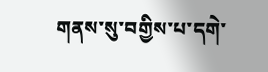གནས་སུ་བགྱིས་པ་དགེ་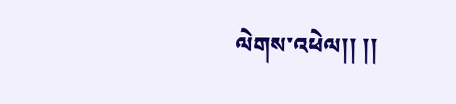ལེགས་འཕེལ།། །།